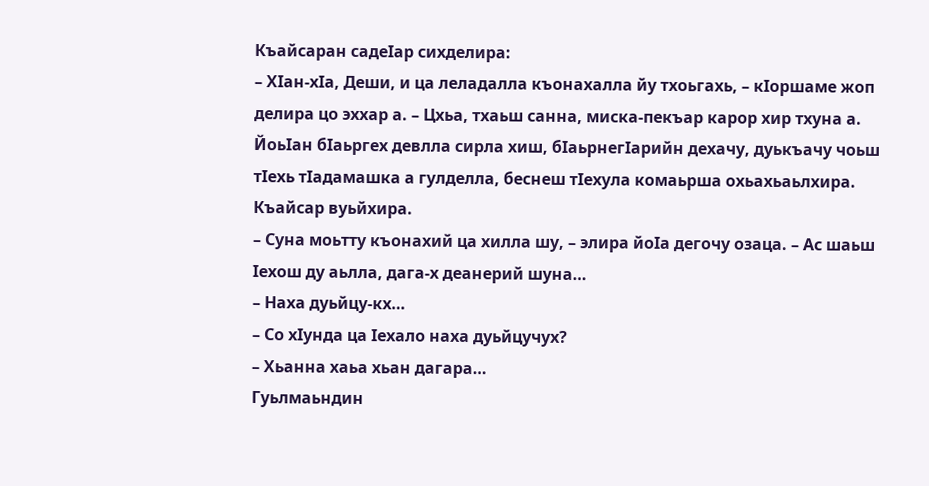Къайсаран садеӏар сихделира:
– Хӏан-хӏа, Деши, и ца леладалла къонахалла йу тхоьгахь, – кӏоршаме жоп делира цо эххар а. – Цхьа, тхаьш санна, миска-пекъар карор хир тхуна а.
Йоьӏан бӏаьргех девлла сирла хиш, бӏаьрнегӏарийн дехачу, дуькъачу чоьш тӏехь тӏадамашка а гулделла, беснеш тӏехула комаьрша охьахьаьлхира.
Къайсар вуьйхира.
– Суна моьтту къонахий ца хилла шу, – элира йоӏа дегочу озаца. – Ас шаьш ӏехош ду аьлла, дага-х деанерий шуна…
– Наха дуьйцу-кх…
– Со хӏунда ца ӏехало наха дуьйцучух?
– Хьанна хаьа хьан дагара…
Гуьлмаьндин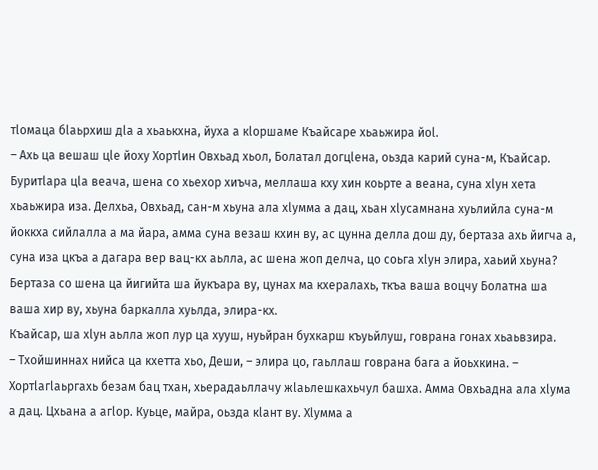тӏомаца бӏаьрхиш дӏа а хьаькхна, йуха а кӏоршаме Къайсаре хьаьжира йоӏ.
– Ахь ца вешаш цӏе йоху Хортӏин Овхьад хьол, Болатал догцӏена, оьзда карий суна-м, Къайсар. Буритӏара цӏа веача, шена со хьехор хиъча, меллаша кху хин коьрте а веана, суна хӏун хета хьаьжира иза. Делхьа, Овхьад, сан-м хьуна ала хӏумма а дац, хьан хӏусамнана хуьлийла суна-м йоккха сийлалла а ма йара, амма суна везаш кхин ву, ас цунна делла дош ду, бертаза ахь йигча а, суна иза цкъа а дагара вер вац-кх аьлла, ас шена жоп делча, цо соьга хӏун элира, хаьий хьуна? Бертаза со шена ца йигийта ша йукъара ву, цунах ма кхералахь, ткъа ваша воцчу Болатна ша ваша хир ву, хьуна баркалла хуьлда, элира-кх.
Къайсар, ша хӏун аьлла жоп лур ца хууш, нуьйран бухкарш къуьйлуш, говрана гонах хьаьвзира.
– Тхойшиннах нийса ца кхетта хьо, Деши, – элира цо, гаьллаш говрана бага а йоьхкина. – Хортӏагӏаьргахь безам бац тхан, хьерадаьллачу жӏаьлешкахьчул башха. Амма Овхьадна ала хӏума а дац. Цхьана а агӏор. Куьце, майра, оьзда кӏант ву. Хӏумма а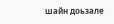шайн доьзале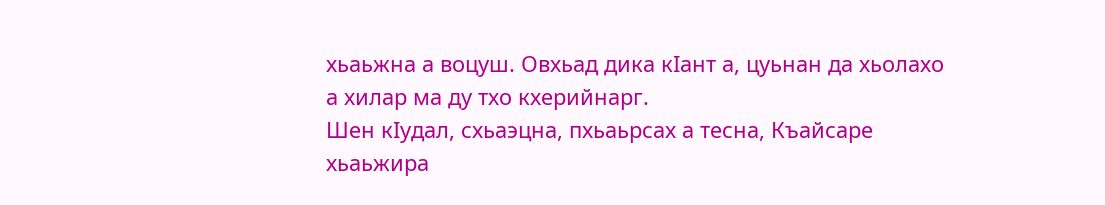хьаьжна а воцуш. Овхьад дика кӏант а, цуьнан да хьолахо а хилар ма ду тхо кхерийнарг.
Шен кӏудал, схьаэцна, пхьаьрсах а тесна, Къайсаре хьаьжира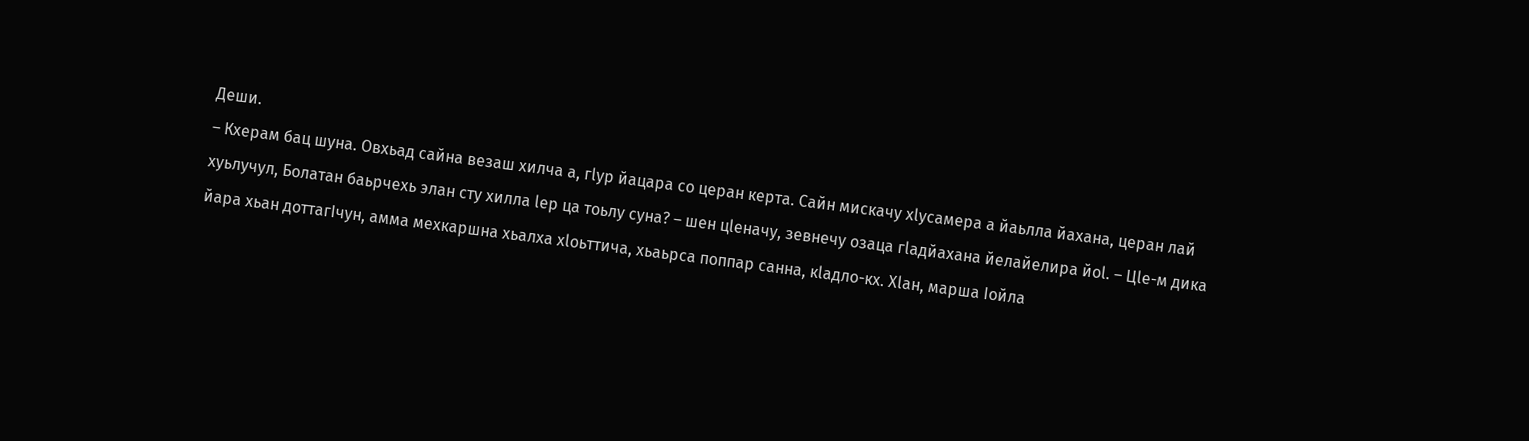Деши.
– Кхерам бац шуна. Овхьад сайна везаш хилча а, гӏур йацара со церан керта. Сайн мискачу хӏусамера а йаьлла йахана, церан лай хуьлучул, Болатан баьрчехь элан сту хилла ӏер ца тоьлу суна? – шен цӏеначу, зевнечу озаца гӏадйахана йелайелира йоӏ. – Цӏе-м дика йара хьан доттагІчун, амма мехкаршна хьалха хӏоьттича, хьаьрса поппар санна, кӏадло-кх. Хӏан, марша Іойла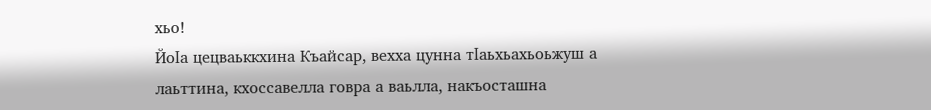хьо!
Йоӏа цецваьккхина Къайсар, вехха цунна тӏаьхьахьоьжуш а лаьттина, кхоссавелла говра а ваьлла, накъосташна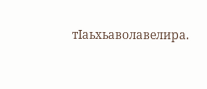тӏаьхьаволавелира.